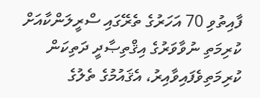ފާއިތުވި 70 އަހަރުގެ ތެރޭގައި ސްރީލަންކާއަށް ކުރިމަތި ނުވާވަރުގެ އިޤްތިޞާދީ ދަތިކަން ކުރިމަތިވެފައިވާއިރު، އެޤައުމުގެ ތެލުގެ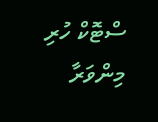ސްޓޮކް ހުރި މިންވަރާ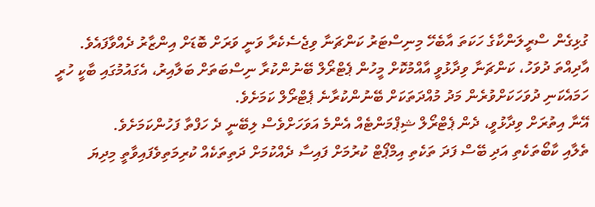ގުޅިގެން ސްރީލަންކާގެ ހަކަތަ އާބެހޭ މިނިސްޓަރު ކަންޗަނާ ވިޖެސެކެރާ ވަނީ ވަރަށް ބޮޑަށް އިންޒާރު ދެއްވާފައެވެ.
އާދިއްތަ ދުވަހު، ކަންޗަނާ ވިދާޅުވީ އާއްމުކޮށް މީހުން ޕެޓްރޯލް ބޭނުންކުރާ ނިސްބަތަށް ބަލާއިރު، އެގައުމުގައި ބާކީ ހުރީ ހަމައެކަނި ދުވަހަކަށްވުރެން މަދު މުއްދަތަކަށް ބޭނުންކުރާނެ ޕެޓްރޯލް ކަމަށެވެ.
އޭނާ އިތުރަށް ވިދާޅުވީ، ދެން ޕެޓްރޯލް ޝިޕްމަންޓެއް އެންމެ އަވަހަށްވެސް ލިބޭނީ ދެ ހަފްތާ ފަހުންކަމަށެވެ.
ތެލާއި ކާބޯތަކެތި އަދި ބޭސް ފަދަ ތަކެތި އިމްޕޯޓް ކުރުމަށް ފައިސާ ދެއްކުމަށް ދަތިތަކެއް ކުރިމަތިވެފައިވާތީ މިދިޔަ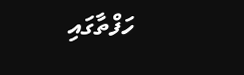ހަފްތާގައި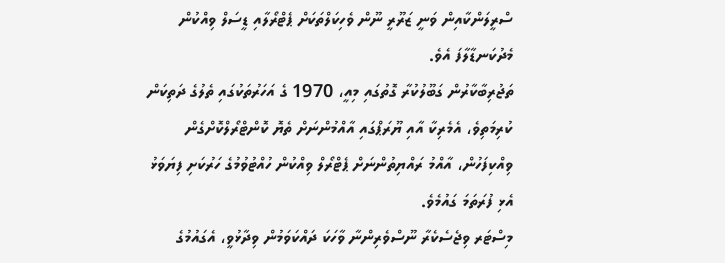ސްރީލަންކާއިން ވަނީ ޒަރޫރީ ނޫން ވެހިކަލްތަކަށް ޕެޓްރޯލާއި ޑީސަލް ވިއްކުން މެދުކަނޑާލާފަ އެވެ.
ތަޖުރިބާކާރުން ގަބޫލުކުރާ ގޮތުގައި މިއީ، 1970 ގެ އަހަރުތަކުގައި ތެލުގެ ދަތިކަން ކުރިމަތިވެ، އެމެރިކާ އާއި ޔޫރަޕްގައި އާއްމުންނަށް ތެޔޮ ކޮންޓްރޯލްކޮށްގެން ވިއްކިފަހުން، އާއްމު ރައްޔިތުންނަށް ޕެޓްރޯލް ވިއްކުން ހުއްޓުވުމުގެ ހަރުކަށި ފިޔަވަޅު އެޅި ފުރަތަމަ ގައުމެވެ.
މިސްޓަރ ވިޖެސެކެރާ ނޫސްވެރިންނާ ވާހަކަ ދައްކަވަމުން ވިދާޅުވީ، އެގައުމުގެ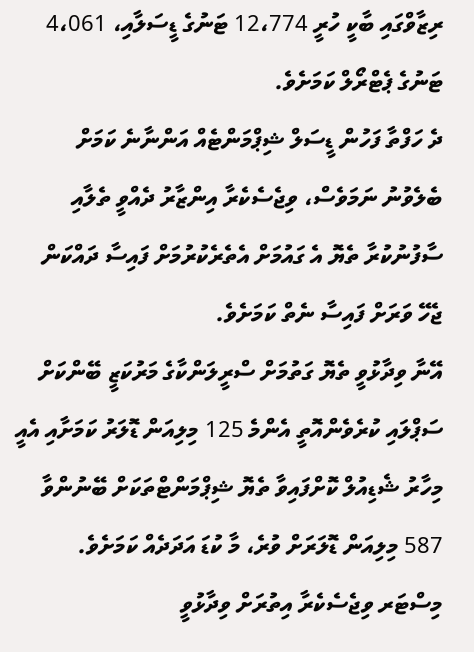ރިޒާވްގައި ބާކީ ހުރީ 12،774 ޓަނުގެ ޑީސަލާއި، 4،061 ޓަނުގެ ޕެޓްރޯލް ކަމަށެވެ.
ދެ ހަފްތާ ފަހުން ޑީސަލް ޝިޕްމަންޓެއް އަންނާނެ ކަމަށް ބެލެވުނު ނަމަވެސް، ވިޖެސެކެރާ އިންޒާރު ދެއްވީ ތެލާއި ސާފުނުކުރާ ތެޔޮ އެ ގައުމަށް އެތެރެކުރުމަށް ފައިސާ ދައްކަން ޖެހޭ ވަރަށް ފައިސާ ނެތް ކަމަށެވެ.
އޭނާ ވިދާޅުވީ ތެޔޮ ގަތުމަށް ސްރީލަންކާގެ މަރުކަޒީ ބޭންކަށް ސަޕްލައި ކުރެވެންއޮތީ އެންމެ 125 މިލިއަން ޑޮލަރު ކަމަށާއި އެއީ މިހާރު ޝެޑިއުލް ކޮށްފައިވާ ތެޔޮ ޝިޕްމަންޓްތަކަށް ބޭނުންވާ 587 މިލިއަން ޑޮލަރަށް ވުރެ، މާ ކުޑަ އަދަދެއް ކަމަށެވެ. މިސްޓަރ ވިޖެސެކެރާ އިތުރަށް ވިދާޅުވީ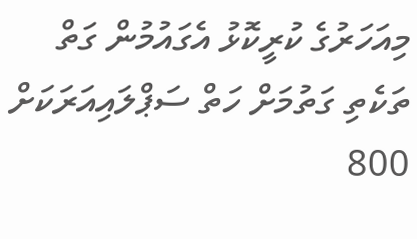މިއަހަރުގެ ކުރީކޮޅު އެގައުމުން ގަތް ތަކެތި ގަތުމަށް ހަތް ސަޕްލައިއަރަކަށް 800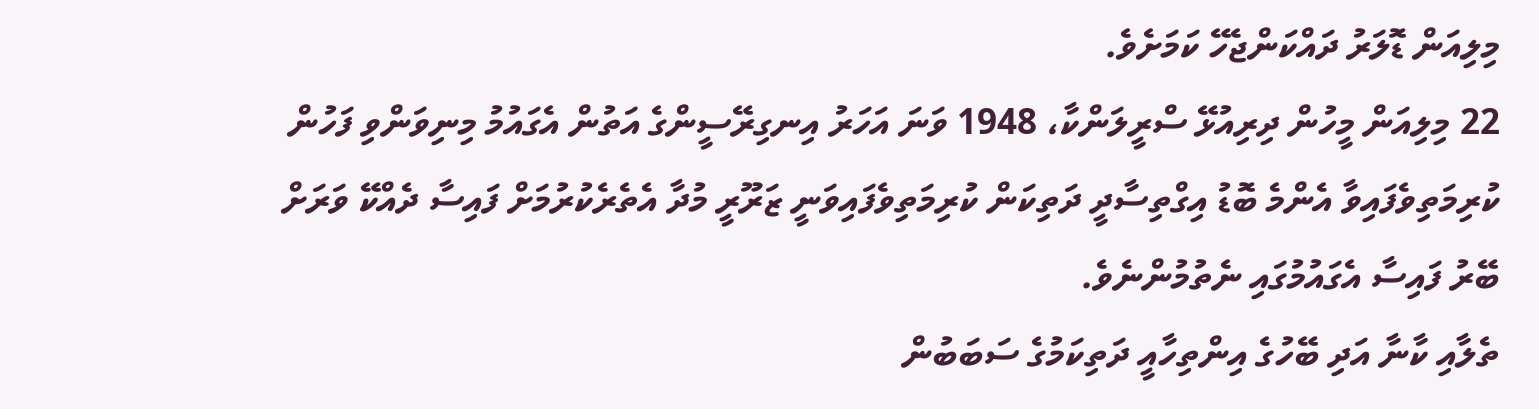މިލިއަން ޑޮލަރު ދައްކަންޖެހޭ ކަމަށެވެ.
22 މިލިއަން މީހުން ދިރިއުޅޭ ސްރީލަންކާ، 1948 ވަނަ އަހަރު އިނގިރޭސީންގެ އަތުން އެގައުމު މިނިވަންވި ފަހުން ކުރިމަތިވެފައިވާ އެންމެ ބޮޑު އިގްތިސާދީ ދަތިކަން ކުރިމަތިވެފައިވަނީ ޒަރޫރީ މުދާ އެތެރެކުރުމަށް ފައިސާ ދެއްކޭ ވަރަށް ބޭރު ފައިސާ އެގައުމުގައި ނެތުމުންނެވެ.
ތެލާއި ކާނާ އަދި ބޭހުގެ އިންތިހާއީ ދަތިކަމުގެ ސަބަބުން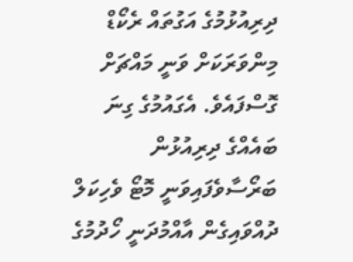ދިރިއުޅުމުގެ އަގުތައް ރެކޯޑް މިންވަރަކަށް ވަނީ މައްޗަށް ގޮސްފައެވެ. އެގައުމުގެ ގިނަ ބައެއްގެ ދިރިއުޅުން ބަރޯސާވެފައިވަނީ މޮޓޯ ވެހިކަލް ދުއްވައިގެން އާއްމުދަނީ ހޯދުމުގެ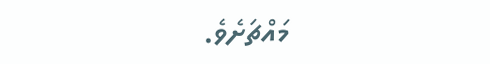މައްޗަށެވެ.